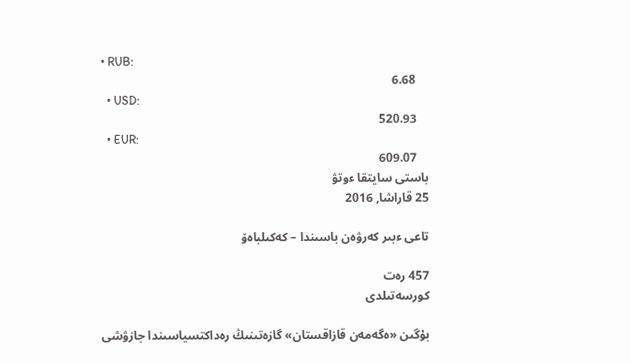• RUB:
    6.68
  • USD:
    520.93
  • EUR:
    609.07
باستى سايتقا ءوتۋ
25 قاراشا, 2016

تاعى ءبىر كەرۋەن باسىندا – كەكىلباەۆ

457 رەت
كورسەتىلدى

بۇگىن «ەگەمەن قازاقستان» گازەتىنىڭ رەداكتسياسىندا جازۋشى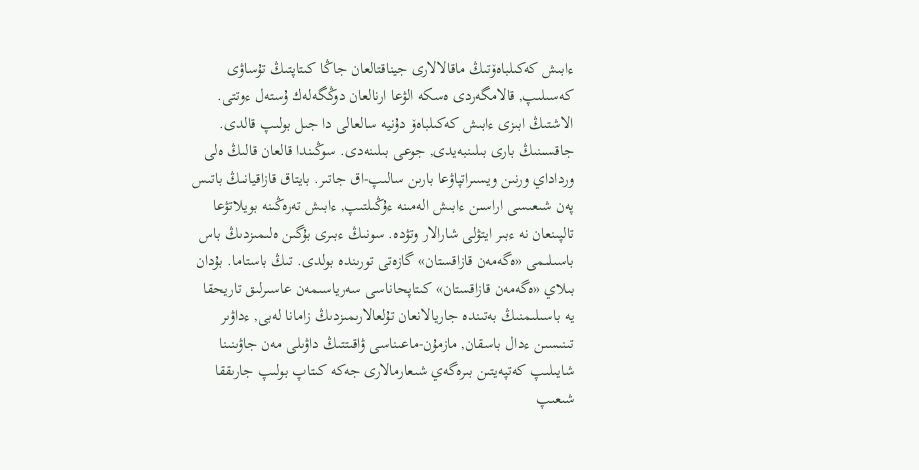ءابىش كەكىلباەۆتىڭ ماقالالارى جيناقتالعان جاڭا كىتاپتىڭ تۇساۋى كەسىلىپ, قالامگەردى ەسكە الۋعا ارنالعان دوڭگەلەك ۇستەل ءوتتى. الاشتىڭ ابىزى ءابىش كەكىلباەۆ دۇنيە سالعالى دا جىل بولىپ قالدى. جاقسىنىڭ بارى بىلىنبەيدى, جوعى بىلىنەدى. سوڭىندا قالعان قالىڭ ەلى ورداداي ورنىن ويسىراتپاۋعا بارىن سالىپ-اق جاتىر. بايتاق قازاقيانىڭ باتىس پەن شىعىسى اراسىن ءابىش الەمىنە ءۇڭىلتىپ, ءابىش تەرەڭىنە بويلاتۋعا تالپىنعان نە ءبىر ايتۋلى شارالار وتۋدە. سونىڭ ءبىرى بۇگىن ەلىمىزدىڭ باس باسىلىمى «ەگەمەن قازاقستان» گازەتى تورىندە بولدى. تىڭ باستاما. بۇدان بىلاي «ەگەمەن قازاقستان» كىتاپحاناسى سەرياسىمەن عاسىرلىق تاريحقا يە باسىلىمنىڭ بەتىندە جاريالانعان تۇلعالارىمىزدىڭ زامانا لەبى, ءداۋىر تىنىسىن ءدال باسقان, مازمۇن-ماعىناسى ۋاقىتتىڭ داۋىلى مەن جاۋىنىنا شايىلىپ كەتپەيتىن بىرەگەي شىعارمالارى جەكە كىتاپ بولىپ جارىققا شىعىپ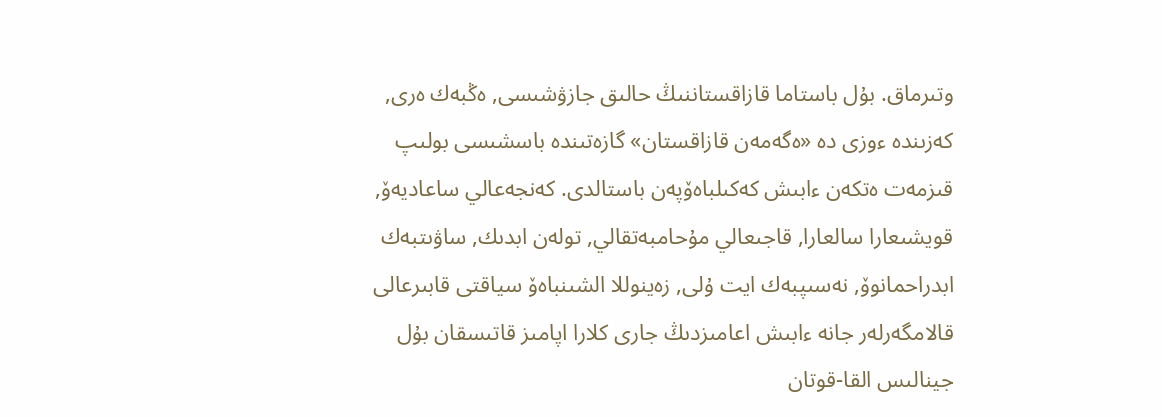وتىرماق. بۇل باستاما قازاقستاننىڭ حالىق جازۋشىسى, ەڭبەك ەرى, كەزىندە ءوزى دە «ەگەمەن قازاقستان» گازەتىندە باسشىسى بولىپ قىزمەت ەتكەن ءابىش كەكىلباەۆپەن باستالدى. كەنجەعالي ساعاديەۆ, قويشىعارا سالعارا, قاجىعالي مۇحامبەتقالي, تولەن ابدىك, ساۋىتبەك ابدراحمانوۆ, نەسىپبەك ايت ۇلى, زەينوللا الشىنباەۆ سياقتى قابىرعالى قالامگەرلەر جانە ءابىش اعامىزدىڭ جارى كلارا اپامىز قاتىسقان بۇل جينالىس القا-قوتان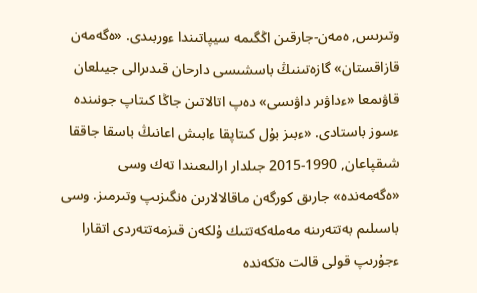وتىرىس, ەمەن-جارقىن اڭگىمە سيپاتىندا ءوربىدى. «ەگەمەن قازاقستان» گازەتىنىڭ باسشىسى دارحان قىدىرالى جيىلعان قاۋىمعا «ءداۋىر داۋىسى» دەپ اتالاتىن جاڭا كىتاپ جونىندە ءسوز باستادى. «ءبىز بۇل كىتاپقا ءابىش اعانىڭ باسقا جاققا شىقپاعان, 1990-2015 جىلدار ارالىعىندا تەك وسى «ەگەمەندە» جارىق كورگەن ماقالالارىن ەنگىزىپ وتىرمىز. وسى باسىلىم بەتتەرىنە مەملەكەتتىك ۇلكەن قىزمەتتەردى اتقارا ءجۇرىپ قولى قالت ەتكەندە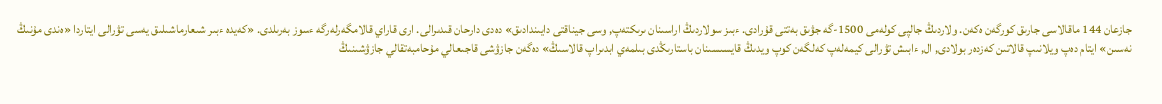جازعان 144 ماقالاسى جارىق كورگەن ەكەن. ولاردىڭ جالپى كولەمى 1500-گە جۋىق بەتتى قۇرادى. ءبىز سولاردىڭ اراسىنان ىرىكتەپ, وسى جيناقتى دايىندادىق» دەدى دارحان قىدىرالى. ارى قاراي قالامگەرلەرگە ءسوز بەرىلدى. «كەيدە ءبىر شىعارماشىلىق يەسى تۋرالى ايتاردا «ەندى مۇنىڭ نەسىن» ايتام دەپ ويلانىپ قالاتىن كەزدەر بولادى, ال, ءابىش تۋرالى كيمەلەپ كەلگەن كوپ ويدىڭ قايسىسىنان باستارىڭدى بىلمەي ابدىراپ قالاسىڭ» دەگەن جازۋشى قاجىعالي مۇحامبەتقالي جازۋشىنىڭ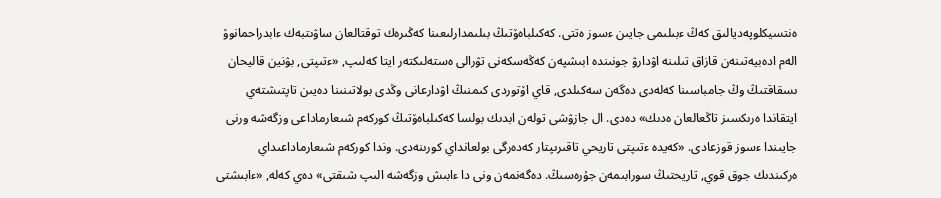ەنتسيكلوپەديالىق كەڭ ءبىلىمى جايىن ءسوز ەتتى. كەكىلباەۆتىڭ بىلىمدارلىعىنا كەڭىرەك توقتالعان ساۋىتبەك ءابدراحمانوۆ الەم ادەبيەتىنەن قازاق تىلىنە اۋدارۋ جونىندە ابىشپەن كەڭەسكەنى تۋرالى ەستەلىكتەر ايتا كەلىپ, «ءتىپتى, بۋنين قاليحان ىسقاقتىڭ وڭ جامباسىنا كەلەدى دەگەن سەكىلدى, قاي اۆتوردى كىمنىڭ اۋدارعانى وڭدى بولاتىنىنا دەيىن تاپتىشتەي ايتقاندا ەرىكسىز تاڭعالعان ەدىك» دەدى. ال جازۋشى تولەن ابدىك بولسا كەكىلباەۆتىڭ كوركەم شىعارماداعى وزگەشە ورنى جايىندا ءسوز قوزعادى. «كەيدە ءتىپتى تاريحي تاقىرىپتار كەدەرگى بولعانداي كورىنەدى. وندا كوركەم شىعارماداعىداي ەركىندىك جوق قوي, تاريحتىڭ سورابىمەن جۇرەسىڭ. دەگەنمەن ونى دا ءابىش وزگەشە الىپ شىقتى» دەي كەلە, «ءابىشتى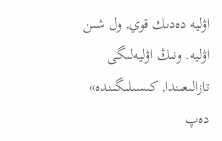اۋليە دەدىك قوي, ول شىن اۋليە. ونىڭ اۋليەلىگى تازالىعىندا, كىسىلىگىندە» دەپ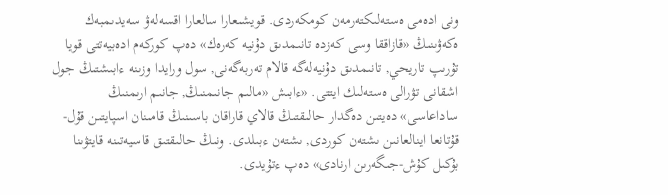ونى ادەمى ەستەلىكتەرمەن كومكەردى. قويشىعارا سالعارا اقسەلەۋ سەيدىمبەك ەكەۋىنىڭ «قازاققا وسى كەزدە تانىمدىق دۇنيە كەرەك» دەپ كوركەم ادەبيەتتى قويا تۇرىپ تاريحي, تانىمدىق دۇنيەلەگە قالام تەربەگەنى, سول ورايدا وزىنە ءابىشتىڭ جول اشقانى تۋرالى ەستەلىك ايتتى. «ءابىش «مالىم جانىمنىڭ, جانىم ارىمنىڭ ساداعاسى» دەيتىن دەگدار حالىقتىڭ قالاي قاراقان باسىنىڭ قامىنان اسپايتىن قۇل-قۇتانعا اينالعانىن ىشتەن كوردى, ىشتەن ءبىلدى. ونىڭ حالىقتىق قاسيەتىنە قايتۋىنا بۇكىل كۇش-جىگەرىن ارنادى» دەپ ءتۇيدى.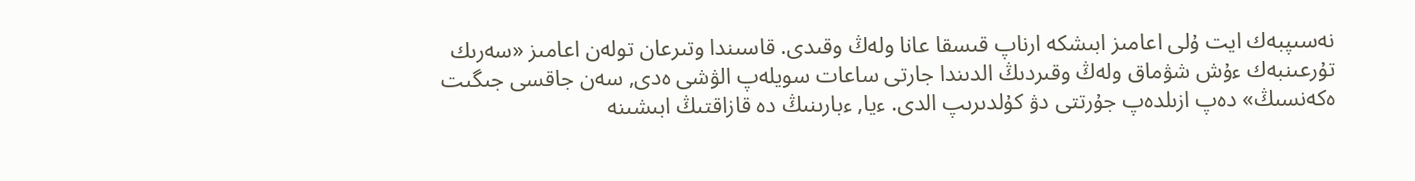نەسىپبەك ايت ۇلى اعامىز ابىشكە ارناپ قىسقا عانا ولەڭ وقىدى. قاسىندا وتىرعان تولەن اعامىز «سەرىك تۇرعىنبەك ءۇش شۋماق ولەڭ وقىردىڭ الدىندا جارتى ساعات سويلەپ الۋشى ەدى, سەن جاقسى جىگىت ەكەنسىڭ» دەپ ازىلدەپ جۇرتتى دۋ كۇلدىرىپ الدى. ءيا, ءبارىنىڭ دە قازاقتىڭ ابىشىنە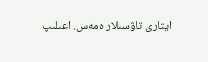ايتارى تاۋسىلار ەمەس. اعىلىپ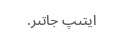ايتىپ جاتىر.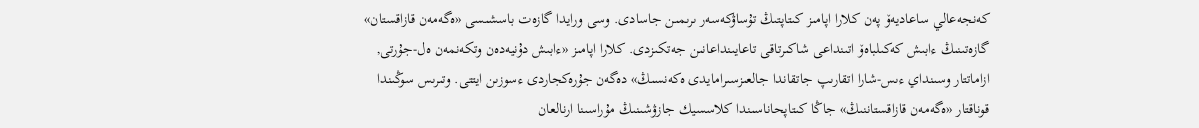كەنجەعالي ساعاديەۆ پەن كلارا اپامىز كىتاپتىڭ تۇساۋكەسەر ىرىمىن جاسادى. وسى ورايدا گازەت باسشىسى «ەگەمەن قازاقستان» گازەتىنىڭ ءابىش كەكىلباەۆ اتىنداعى شاكىرتاقى تاعايىنداعانىن جەتكىزدى. كلارا اپامىز «ءابىش دۇنيەدەن وتكەنمەن ەل-جۇرتى, ازاماتتار وسىنداي ءىس-شارا اتقارىپ جاتقاندا جالعىزسىرامايدى ەكەنسىڭ» دەگەن جۇرەكجاردى ءسوزىن ايتتى. وتىرىس سوڭىندا قوناقتار «ەگەمەن قازاقستاننىڭ» جاڭا كىتاپحاناسىندا كلاسسيك جازۋشىنىڭ مۇراسىنا ارنالعان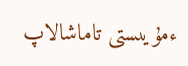ءمۇيىستى تاماشالاپ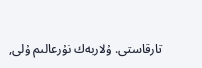تارقاستى. ۇلاربەك نۇرعالىم ۇلى,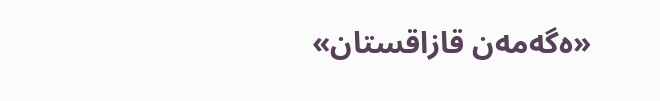«ەگەمەن قازاقستان»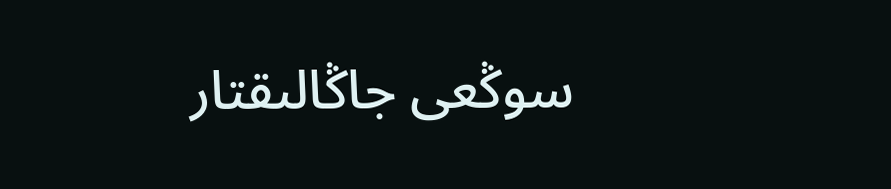سوڭعى جاڭالىقتار